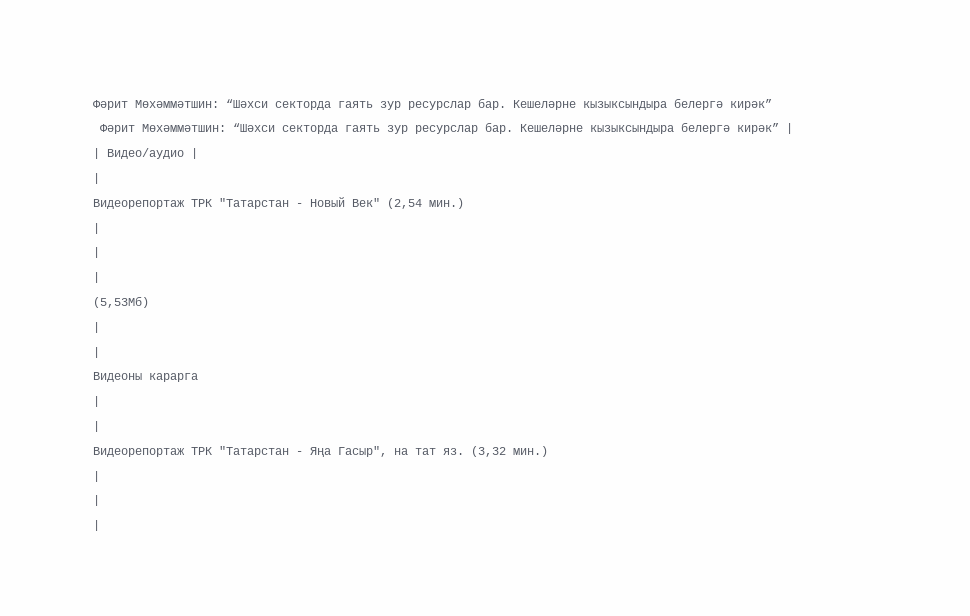Фәрит Мөхәммәтшин: “Шәхси секторда гаять зур ресурслар бар. Кешеләрне кызыксындыра белергә кирәк”
 Фәрит Мөхәммәтшин: “Шәхси секторда гаять зур ресурслар бар. Кешеләрне кызыксындыра белергә кирәк” |
| Видео/аудио |
|
Видеорепортаж ТРК "Татарстан - Новый Век" (2,54 мин.)
|
|
|
(5,53Мб)
|
|
Видеоны карарга
|
|
Видеорепортаж ТРК "Татарстан - Яңа Гасыр", на тат яз. (3,32 мин.)
|
|
|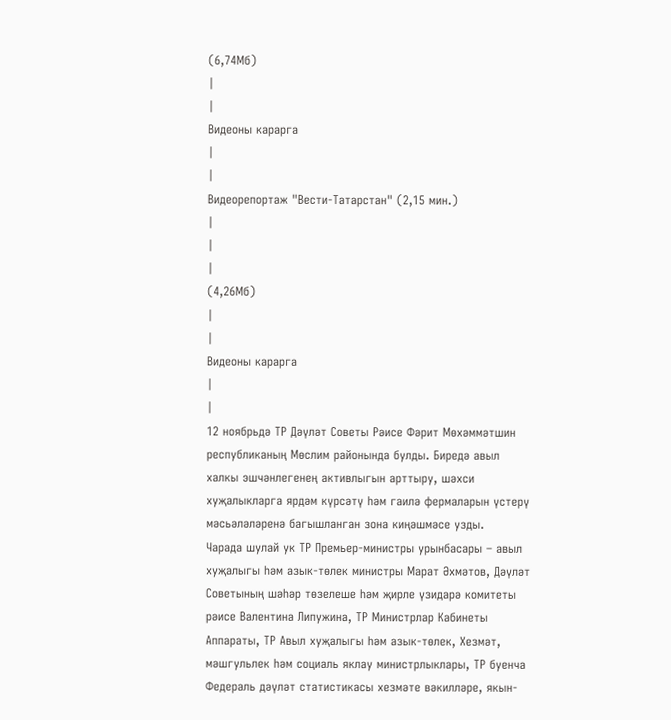(6,74Мб)
|
|
Видеоны карарга
|
|
Видеорепортаж "Вести-Татарстан" (2,15 мин.)
|
|
|
(4,26Мб)
|
|
Видеоны карарга
|
|
12 ноябрьдә ТР Дәүләт Советы Рәисе Фәрит Мөхәммәтшин республиканың Мөслим районында булды. Биредә авыл халкы эшчәнлегенең активлыгын арттыру, шәхси хуҗалыкларга ярдәм күрсәтү һәм гаилә фермаларын үстерү мәсьәләләренә багышланган зона киңәшмәсе узды.
Чарада шулай ук ТР Премьер-министры урынбасары – авыл хуҗалыгы һәм азык-төлек министры Марат Әхмәтов, Дәүләт Советының шәһәр төзелеше һәм җирле үзидарә комитеты рәисе Валентина Липужина, ТР Министрлар Кабинеты Аппараты, ТР Авыл хуҗалыгы һәм азык-төлек, Хезмәт, мәшгульлек һәм социаль яклау министрлыклары, ТР буенча Федераль дәүләт статистикасы хезмәте вәкилләре, якын-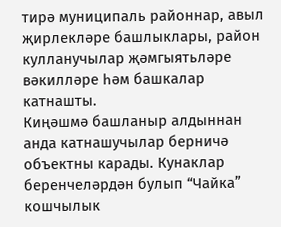тирә муниципаль районнар, авыл җирлекләре башлыклары, район кулланучылар җәмгыятьләре вәкилләре һәм башкалар катнашты.
Киңәшмә башланыр алдыннан анда катнашучылар берничә объектны карады. Кунаклар беренчеләрдән булып “Чайка” кошчылык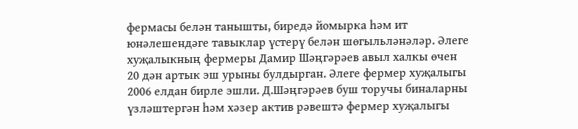фермасы белән танышты, биредә йомырка һәм ит юнәлешендәге тавыклар үстерү белән шөгыльләнәләр. Әлеге хуҗалыкның фермеры Дамир Шәңгәрәев авыл халкы өчен 20 дән артык эш урыны булдырган. Әлеге фермер хуҗалыгы 2006 елдан бирле эшли. Д.Шәңгәрәев буш торучы биналарны үзләштергән һәм хәзер актив рәвештә фермер хуҗалыгы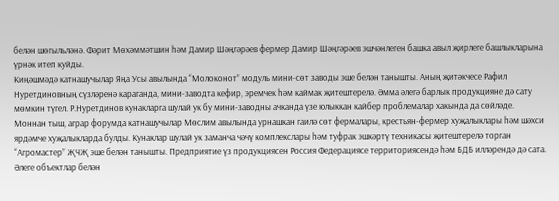белән шөгыльләнә. Фәрит Мөхәммәтшин һәм Дамир Шәңгәрәев фермер Дамир Шәңгәрәев эшчәнлеген башка авыл җирлеге башлыкларына үрнәк итеп куйды.
Киңәшмәдә катнашучылар Яңа Усы авылында “Молоконот” модуль мини-сөт заводы эше белән танышты. Аның җитәкчесе Рафил Нуретдиновның сүзләренә караганда, мини-заводта кефир, эремчек һәм каймак җитештерелә. Әмма әлегә барлык продукцияне дә сату мөмкин түгел. Р.Нуретдинов кунакларга шулай ук бу мини-заводны ачканда үзе юлыккан кайбер проблемалар хакында да сөйләде.
Моннан тыш, аграр форумда катнашучылар Мөслим авылында урнашкан гаилә сөт фермалары, крестьян-фермер хуҗалыклары һәм шәхси ярдәмче хуҗалыкларда булды. Кунаклар шулай ук заманча чәчү комплекслары һәм туфрак эшкәртү техникасы җитештерелә торган “Агромастер” ҖЧҖ эше белән танышты. Предприятие үз продукциясен Россия Федерациясе территориясендә һәм БДБ илләрендә дә сата.
Әлеге объектлар белән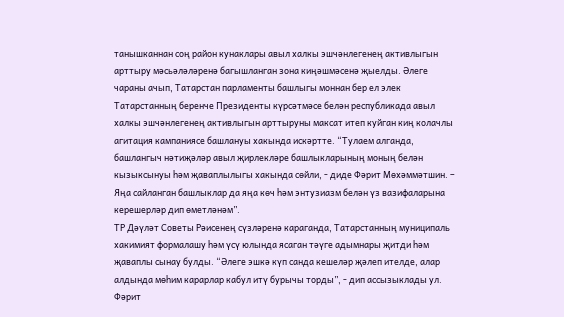танышканнан соң район кунаклары авыл халкы эшчәнлегенең активлыгын арттыру мәсьәләләренә багышланган зона киңәшмәсенә җыелды. Әлеге чараны ачып, Татарстан парламенты башлыгы моннан бер ел элек Татарстанның беренче Президенты күрсәтмәсе белән республикада авыл халкы эшчәнлегенең активлыгын арттыруны максат итеп куйган киң колачлы агитация кампаниясе башлануы хакында искәртте. “Тулаем алганда, башлангыч нәтиҗәләр авыл җирлекләре башлыкларының моның белән кызыксынуы һәм җаваплылыгы хакында сөйли, - диде Фәрит Мөхәммәтшин. – Яңа сайланган башлыклар да яңа көч һәм энтузиазм белән үз вазифаларына керешерләр дип өметләнәм”.
ТР Дәүләт Советы Рәисенең сүзләренә караганда, Татарстанның муниципаль хакимият формалашу һәм үсү юлында ясаган тәүге адымнары җитди һәм җаваплы сынау булды. “Әлеге эшкә күп санда кешеләр җәлеп ителде, алар алдында мөһим карарлар кабул итү бурычы торды”, - дип ассызыклады ул. Фәрит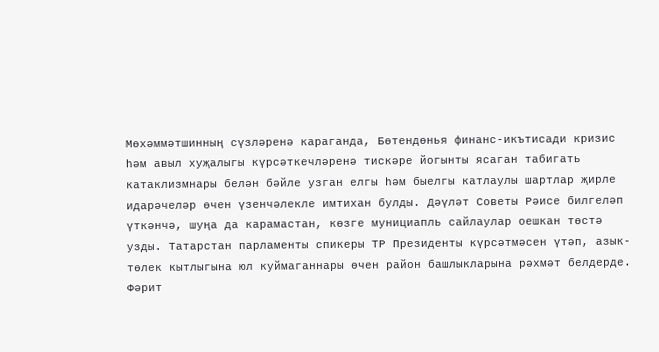Мөхәммәтшинның сүзләренә караганда, Бөтендөнья финанс-икътисади кризис һәм авыл хуҗалыгы күрсәткечләренә тискәре йогынты ясаган табигать катаклизмнары белән бәйле узган елгы һәм быелгы катлаулы шартлар җирле идарәчеләр өчен үзенчәлекле имтихан булды. Дәүләт Советы Рәисе билгеләп үткәнчә, шуңа да карамастан, көзге мунициапль сайлаулар оешкан төстә узды. Татарстан парламенты спикеры ТР Президенты күрсәтмәсен үтәп, азык-төлек кытлыгына юл куймаганнары өчен район башлыкларына рәхмәт белдерде.
Фәрит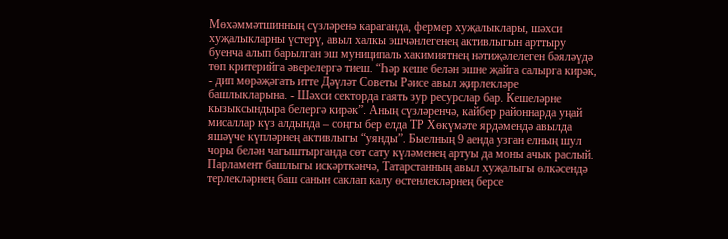Мөхәммәтшинның сүзләренә караганда, фермер хуҗалыклары, шәхси хуҗалыкларны үстерү, авыл халкы эшчәнлегенең активлыгын арттыру буенча алып барылган эш муниципаль хакимиятнең нәтиҗәлелеген бәяләүдә төп критерийга әверелергә тиеш. “Һәр кеше белән эшне җайга салырга кирәк, - дип мөрәҗәгать итте Дәүләт Советы Рәисе авыл җирлекләре башлыкларына. - Шәхси секторда гаять зур ресурслар бар. Кешеләрне кызыксындыра белергә кирәк”. Аның сүзләренчә, кайбер районнарда уңай мисаллар күз алдында – соңгы бер елда ТР Хөкүмәте ярдәмендә авылда яшәүче күпләрнең активлыгы “уянды”. Быелның 9 аенда узган елның шул чоры белән чагыштырганда сөт сату күләменең артуы да моны ачык раслый. Парламент башлыгы искәрткәнчә, Татарстанның авыл хуҗалыгы өлкәсендә терлекләрнең баш санын саклап калу өстенлекләрнең берсе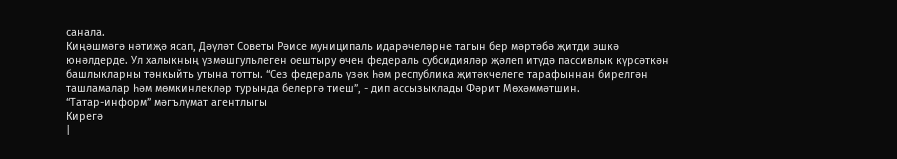санала.
Киңәшмәгә нәтиҗә ясап, Дәүләт Советы Рәисе муниципаль идарәчеләрне тагын бер мәртәбә җитди эшкә юнәлдерде. Ул халыкның үзмәшгульлеген оештыру өчен федераль субсидияләр җәлеп итүдә пассивлык күрсәткән башлыкларны тәнкыйть утына тотты. “Сез федераль үзәк һәм республика җитәкчелеге тарафыннан бирелгән ташламалар һәм мөмкинлекләр турында белергә тиеш”, - дип ассызыклады Фәрит Мөхәммәтшин.
“Татар-информ” мәгълүмат агентлыгы
Кирегә
|